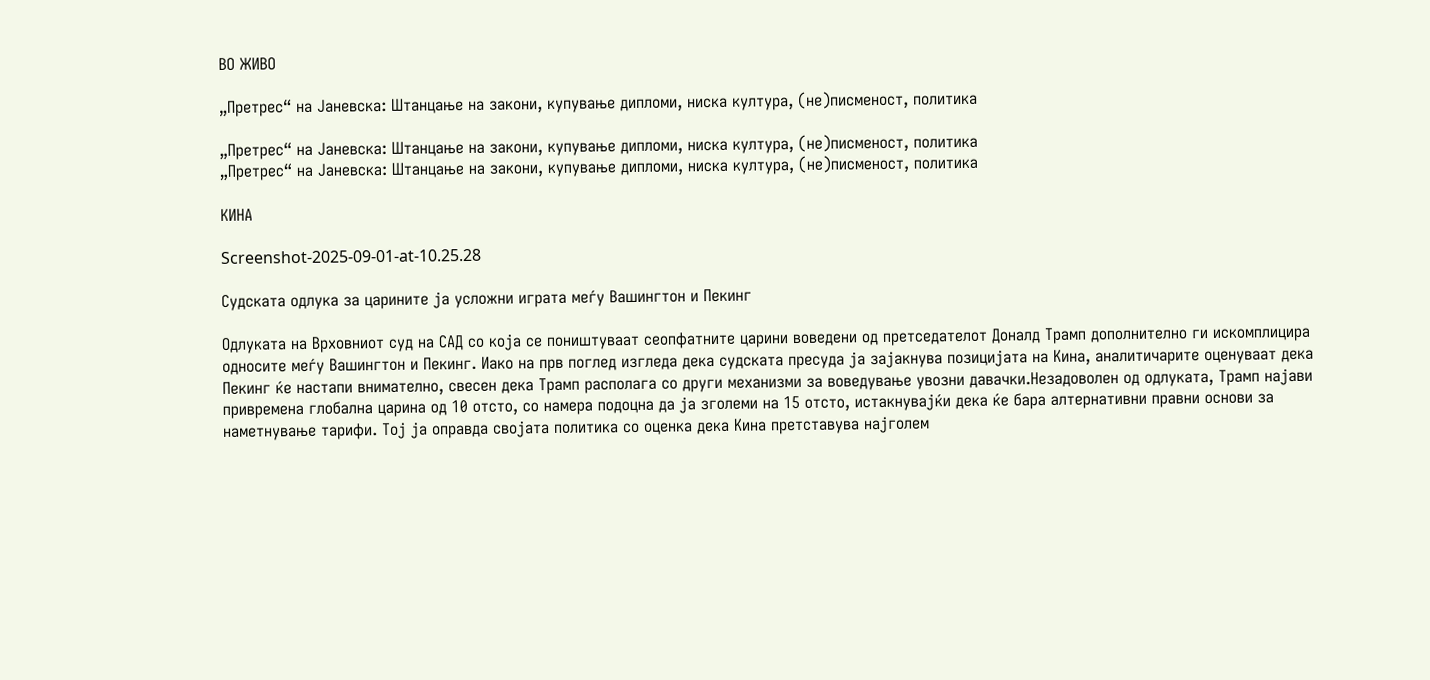ВО ЖИВО

„Претрес“ на Јаневска: Штанцање на закони, купување дипломи, ниска култура, (не)писменост, политика

„Претрес“ на Јаневска: Штанцање на закони, купување дипломи, ниска култура, (не)писменост, политика
„Претрес“ на Јаневска: Штанцање на закони, купување дипломи, ниска култура, (не)писменост, политика

КИНА

Screenshot-2025-09-01-at-10.25.28

Судската одлука за царините ја усложни играта меѓу Вашингтон и Пекинг

Одлуката на Врховниот суд на САД со која се поништуваат сеопфатните царини воведени од претседателот Доналд Трамп дополнително ги искомплицира односите меѓу Вашингтон и Пекинг. Иако на прв поглед изгледа дека судската пресуда ја зајакнува позицијата на Кина, аналитичарите оценуваат дека Пекинг ќе настапи внимателно, свесен дека Трамп располага со други механизми за воведување увозни давачки.Незадоволен од одлуката, Трамп најави привремена глобална царина од 10 отсто, со намера подоцна да ја зголеми на 15 отсто, истакнувајќи дека ќе бара алтернативни правни основи за наметнување тарифи. Тој ја оправда својата политика со оценка дека Кина претставува најголем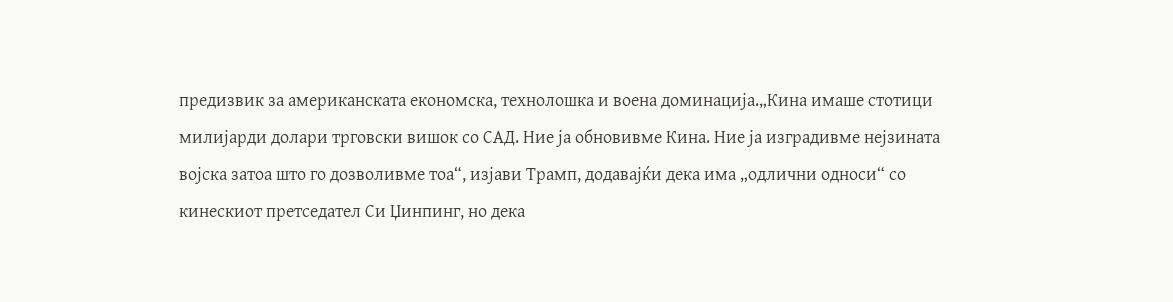предизвик за американската економска, технолошка и воена доминација.„Кина имаше стотици милијарди долари трговски вишок со САД. Ние ја обновивме Кина. Ние ја изградивме нејзината војска затоа што го дозволивме тоа“, изјави Трамп, додавајќи дека има „одлични односи“ со кинескиот претседател Си Џинпинг, но дека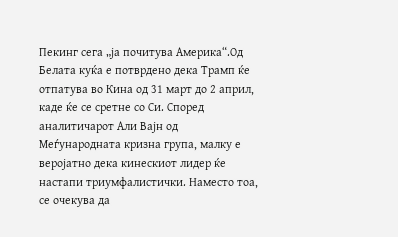Пекинг сега „ја почитува Америка“.Од Белата куќа е потврдено дека Трамп ќе отпатува во Кина од 31 март до 2 април, каде ќе се сретне со Си. Според аналитичарот Али Вајн од Меѓународната кризна група, малку е веројатно дека кинескиот лидер ќе настапи триумфалистички. Наместо тоа, се очекува да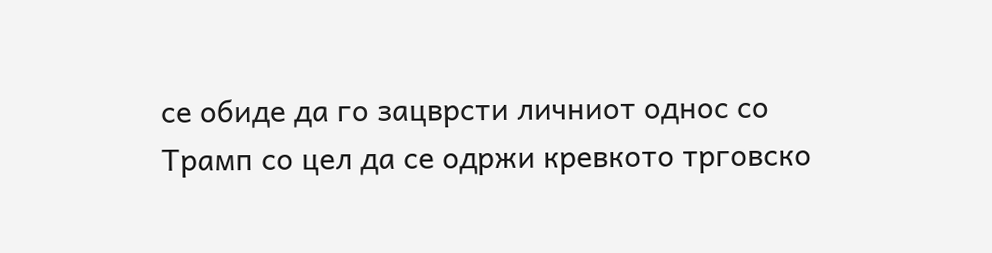се обиде да го зацврсти личниот однос со Трамп со цел да се одржи кревкото трговско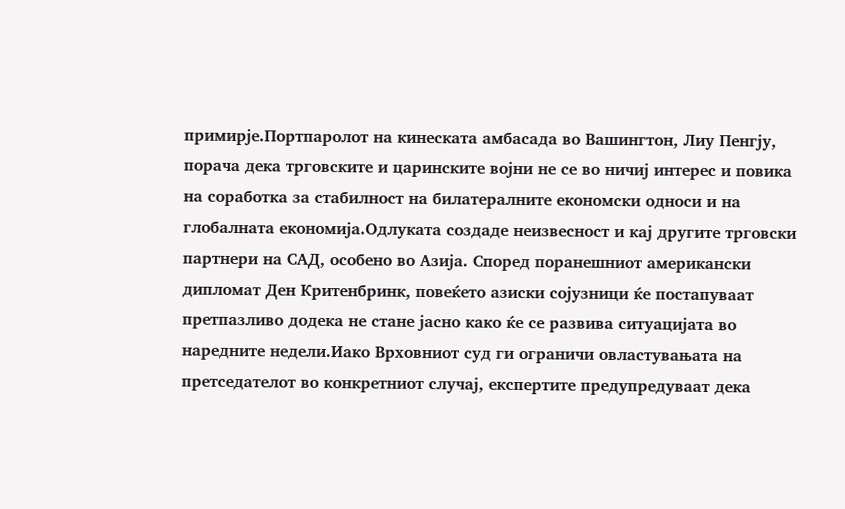примирје.Портпаролот на кинеската амбасада во Вашингтон, Лиу Пенгју, порача дека трговските и царинските војни не се во ничиј интерес и повика на соработка за стабилност на билатералните економски односи и на глобалната економија.Одлуката создаде неизвесност и кај другите трговски партнери на САД, особено во Азија. Според поранешниот американски дипломат Ден Критенбринк, повеќето азиски сојузници ќе постапуваат претпазливо додека не стане јасно како ќе се развива ситуацијата во наредните недели.Иако Врховниот суд ги ограничи овластувањата на претседателот во конкретниот случај, експертите предупредуваат дека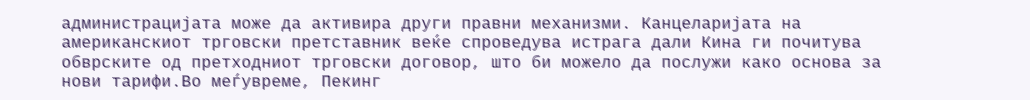администрацијата може да активира други правни механизми. Канцеларијата на американскиот трговски претставник веќе спроведува истрага дали Кина ги почитува обврските од претходниот трговски договор, што би можело да послужи како основа за нови тарифи.Во меѓувреме, Пекинг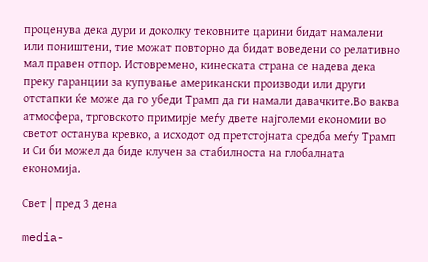проценува дека дури и доколку тековните царини бидат намалени или поништени, тие можат повторно да бидат воведени со релативно мал правен отпор. Истовремено, кинеската страна се надева дека преку гаранции за купување американски производи или други отстапки ќе може да го убеди Трамп да ги намали давачките.Во ваква атмосфера, трговското примирје меѓу двете најголеми економии во светот останува кревко, а исходот од претстојната средба меѓу Трамп и Си би можел да биде клучен за стабилноста на глобалната економија.

Свет | пред 3 дена

media-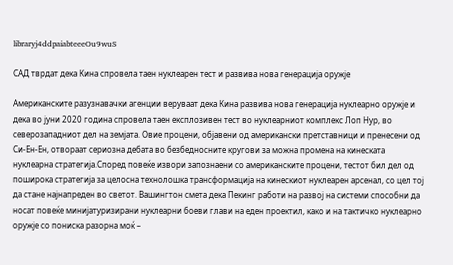libraryj4ddpaiabteeeOu9wuS

САД тврдат дека Кина спровела таен нуклеарен тест и развива нова генерација оружје

Американските разузнавачки агенции веруваат дека Кина развива нова генерација нуклеарно оружје и дека во јуни 2020 година спровела таен експлозивен тест во нуклеарниот комплекс Лоп Нур, во северозападниот дел на земјата. Овие процени, објавени од американски претставници и пренесени од Си-Ен-Ен, отвораат сериозна дебата во безбедносните кругови за можна промена на кинеската нуклеарна стратегија.Според повеќе извори запознаени со американските процени, тестот бил дел од поширока стратегија за целосна технолошка трансформација на кинескиот нуклеарен арсенал, со цел тој да стане најнапреден во светот. Вашингтон смета дека Пекинг работи на развој на системи способни да носат повеќе минијатуризирани нуклеарни боеви глави на еден проектил, како и на тактичко нуклеарно оружје со пониска разорна моќ –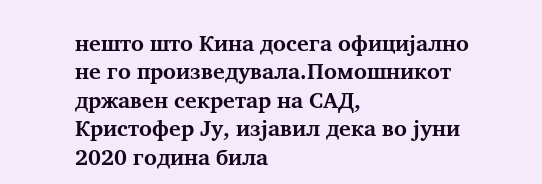нешто што Кина досега официјално не го произведувала.Помошникот државен секретар на САД, Кристофер Ју, изјавил дека во јуни 2020 година била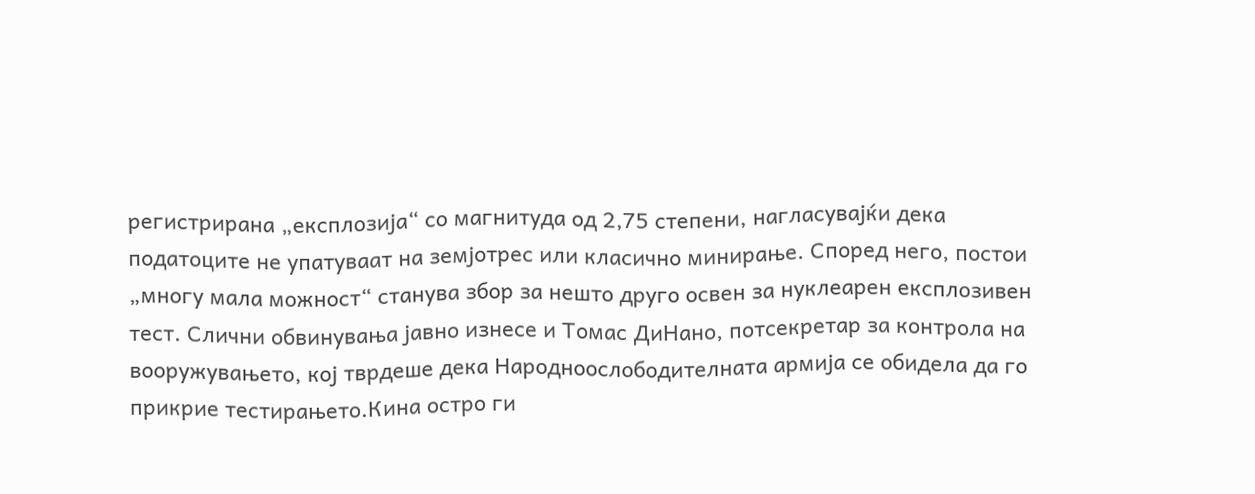регистрирана „експлозија“ со магнитуда од 2,75 степени, нагласувајќи дека податоците не упатуваат на земјотрес или класично минирање. Според него, постои „многу мала можност“ станува збор за нешто друго освен за нуклеарен експлозивен тест. Слични обвинувања јавно изнесе и Томас ДиНано, потсекретар за контрола на вооружувањето, кој тврдеше дека Народноослободителната армија се обидела да го прикрие тестирањето.Кина остро ги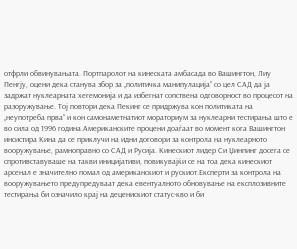отфрли обвинувањата. Портпаролот на кинеската амбасада во Вашингтон, Лиу Пенгју, оцени дека станува збор за „политичка манипулација“ со цел САД да ја задржат нуклеарната хегемонија и да избегнат сопствена одговорност во процесот на разоружување. Тој повтори дека Пекинг се придржува кон политиката на „неупотреба прва“ и кон самонаметнатиот мораториум за нуклеарни тестирања што е во сила од 1996 година.Американските процени доаѓаат во момент кога Вашингтон инсистира Кина да се приклучи на идни договори за контрола на нуклеарното вооружување, рамноправно со САД и Русија. Кинескиот лидер Си Џинпинг досега се спротивставуваше на такви иницијативи, повикувајќи се на тоа дека кинескиот арсенал е значително помал од американскиот и рускиот.Експерти за контрола на вооружувањето предупредуваат дека евентуалното обновување на експлозивните тестирања би означило крај на деценискиот статус-кво и би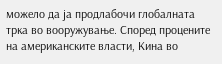можело да ја продлабочи глобалната трка во вооружување. Според процените на американските власти, Кина во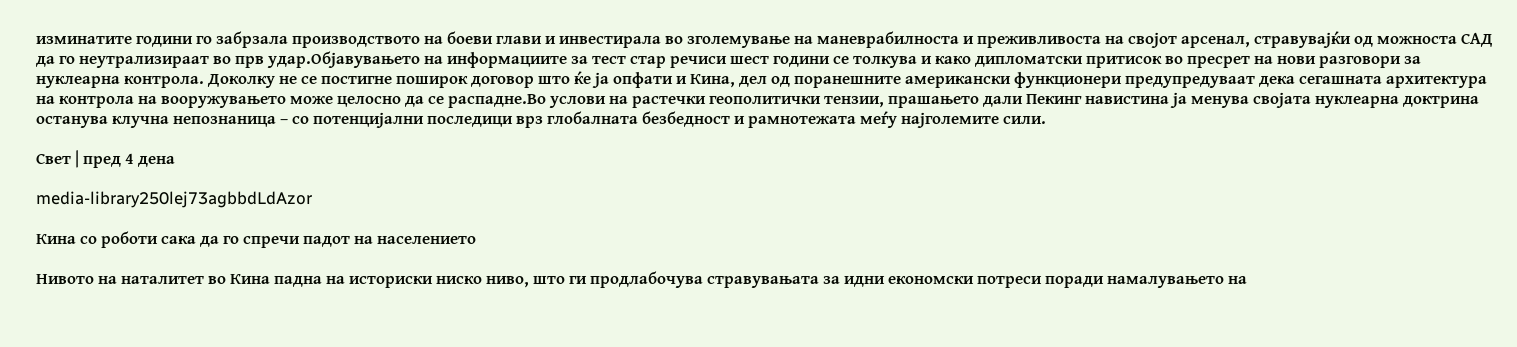изминатите години го забрзала производството на боеви глави и инвестирала во зголемување на маневрабилноста и преживливоста на својот арсенал, стравувајќи од можноста САД да го неутрализираат во прв удар.Објавувањето на информациите за тест стар речиси шест години се толкува и како дипломатски притисок во пресрет на нови разговори за нуклеарна контрола. Доколку не се постигне поширок договор што ќе ја опфати и Кина, дел од поранешните американски функционери предупредуваат дека сегашната архитектура на контрола на вооружувањето може целосно да се распадне.Во услови на растечки геополитички тензии, прашањето дали Пекинг навистина ја менува својата нуклеарна доктрина останува клучна непознаница – со потенцијални последици врз глобалната безбедност и рамнотежата меѓу најголемите сили.

Свет | пред 4 дена

media-library250lej73agbbdLdAzor

Кина со роботи сака да го спречи падот на населението

Нивото на наталитет во Кина падна на историски ниско ниво, што ги продлабочува стравувањата за идни економски потреси поради намалувањето на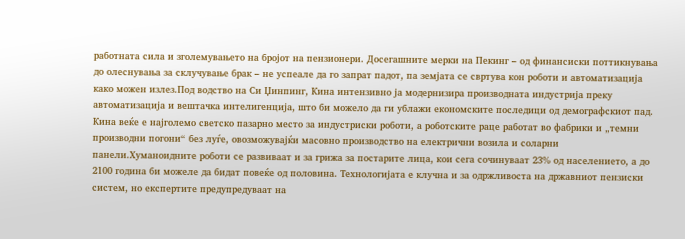работната сила и зголемувањето на бројот на пензионери. Досегашните мерки на Пекинг – од финансиски поттикнувања до олеснувања за склучување брак – не успеале да го запрат падот, па земјата се свртува кон роботи и автоматизација како можен излез.Под водство на Си Џинпинг, Кина интензивно ја модернизира производната индустрија преку автоматизација и вештачка интелигенција, што би можело да ги ублажи економските последици од демографскиот пад. Кина веќе е најголемо светско пазарно место за индустриски роботи, а роботските раце работат во фабрики и „темни производни погони“ без луѓе, овозможувајќи масовно производство на електрични возила и соларни панели.Хуманоидните роботи се развиваат и за грижа за постарите лица, кои сега сочинуваат 23% од населението, а до 2100 година би можеле да бидат повеќе од половина. Технологијата е клучна и за одржливоста на државниот пензиски систем, но експертите предупредуваат на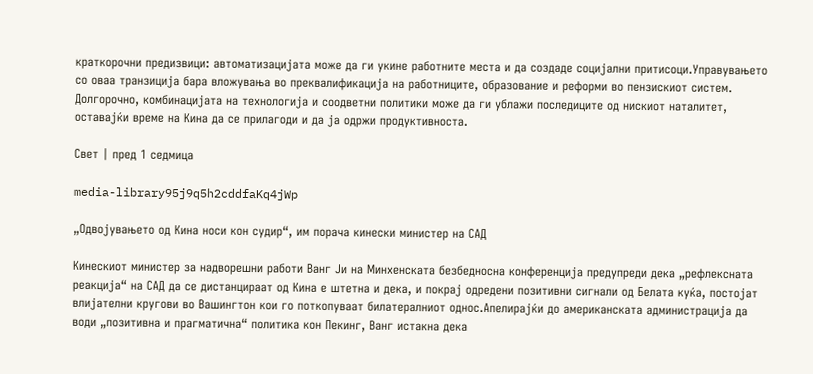краткорочни предизвици: автоматизацијата може да ги укине работните места и да создаде социјални притисоци.Управувањето со оваа транзиција бара вложувања во преквалификација на работниците, образование и реформи во пензискиот систем. Долгорочно, комбинацијата на технологија и соодветни политики може да ги ублажи последиците од нискиот наталитет, оставајќи време на Кина да се прилагоди и да ја одржи продуктивноста.

Свет | пред 1 седмица

media-library95j9q5h2cddfaKq4jWp

„Одвојувањето од Кина носи кон судир“, им порача кинески министер на САД

Кинескиот министер за надворешни работи Ванг Ји на Минхенската безбедносна конференција предупреди дека „рефлексната реакција“ на САД да се дистанцираат од Кина е штетна и дека, и покрај одредени позитивни сигнали од Белата куќа, постојат влијателни кругови во Вашингтон кои го поткопуваат билатералниот однос.Апелирајќи до американската администрација да води „позитивна и прагматична“ политика кон Пекинг, Ванг истакна дека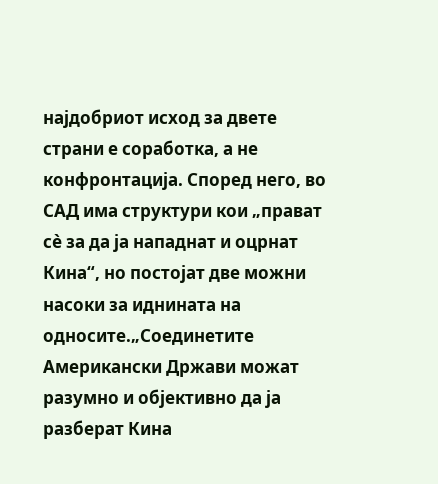најдобриот исход за двете страни е соработка, а не конфронтација. Според него, во САД има структури кои „прават сè за да ја нападнат и оцрнат Кина“, но постојат две можни насоки за иднината на односите.„Соединетите Американски Држави можат разумно и објективно да ја разберат Кина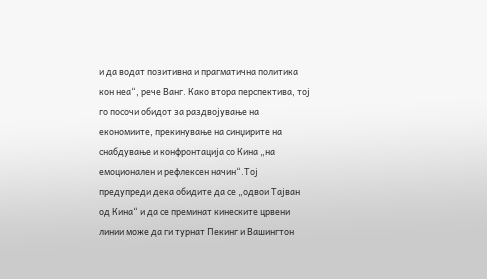и да водат позитивна и прагматична политика кон неа“, рече Ванг. Како втора перспектива, тој го посочи обидот за раздвојување на економиите, прекинување на синџирите на снабдување и конфронтација со Кина „на емоционален и рефлексен начин“.Тој предупреди дека обидите да се „одвои Тајван од Кина“ и да се преминат кинеските црвени линии може да ги турнат Пекинг и Вашингтон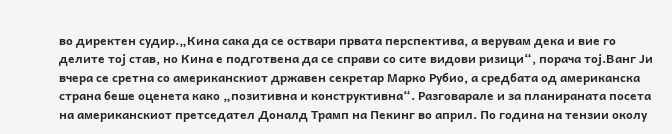во директен судир.„Кина сака да се оствари првата перспектива, а верувам дека и вие го делите тој став, но Кина е подготвена да се справи со сите видови ризици“, порача тој.Ванг Ји вчера се сретна со американскиот државен секретар Марко Рубио, а средбата од американска страна беше оценета како „позитивна и конструктивна“. Разговарале и за планираната посета на американскиот претседател Доналд Трамп на Пекинг во април. По година на тензии околу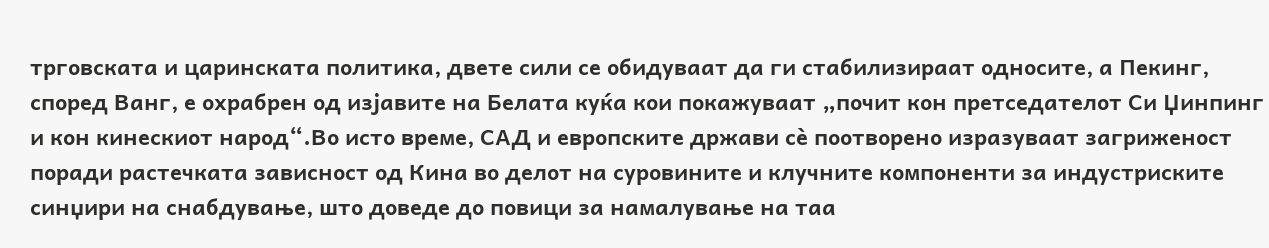трговската и царинската политика, двете сили се обидуваат да ги стабилизираат односите, а Пекинг, според Ванг, е охрабрен од изјавите на Белата куќа кои покажуваат „почит кон претседателот Си Џинпинг и кон кинескиот народ“.Во исто време, САД и европските држави сè поотворено изразуваат загриженост поради растечката зависност од Кина во делот на суровините и клучните компоненти за индустриските синџири на снабдување, што доведе до повици за намалување на таа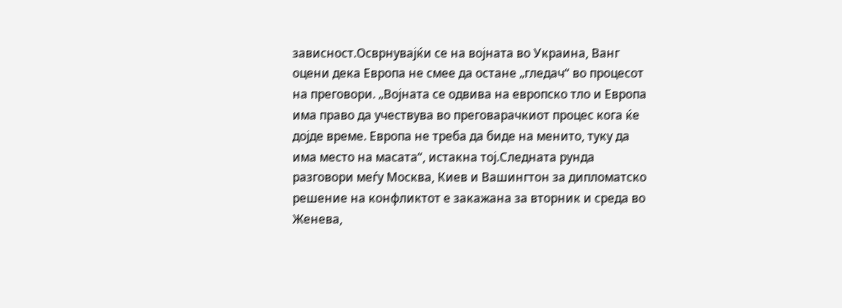зависност.Осврнувајќи се на војната во Украина, Ванг оцени дека Европа не смее да остане „гледач“ во процесот на преговори. „Војната се одвива на европско тло и Европа има право да учествува во преговарачкиот процес кога ќе дојде време. Европа не треба да биде на менито, туку да има место на масата“, истакна тој.Следната рунда разговори меѓу Москва, Киев и Вашингтон за дипломатско решение на конфликтот е закажана за вторник и среда во Женева,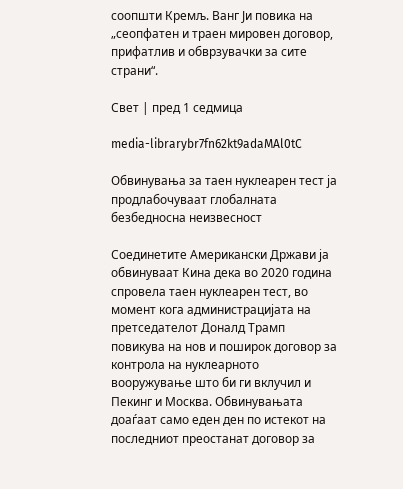соопшти Кремљ. Ванг Ји повика на „сеопфатен и траен мировен договор, прифатлив и обврзувачки за сите страни“.

Свет | пред 1 седмица

media-librarybr7fn62kt9adaMAl0tC

Обвинувања за таен нуклеарен тест ја продлабочуваат глобалната безбедносна неизвесност

Соединетите Американски Држави ја обвинуваат Кина дека во 2020 година спровела таен нуклеарен тест, во момент кога администрацијата на претседателот Доналд Трамп повикува на нов и поширок договор за контрола на нуклеарното вооружување што би ги вклучил и Пекинг и Москва. Обвинувањата доаѓаат само еден ден по истекот на последниот преостанат договор за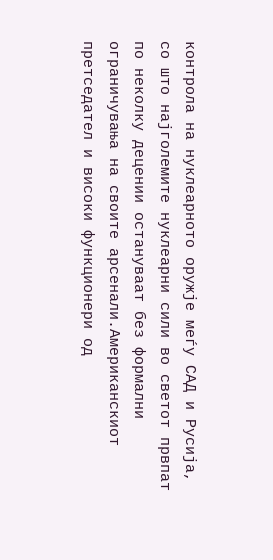контрола на нуклеарното оружје меѓу САД и Русија, со што најголемите нуклеарни сили во светот првпат по неколку децении остануваат без формални ограничувања на своите арсенали.Американскиот претседател и високи функционери од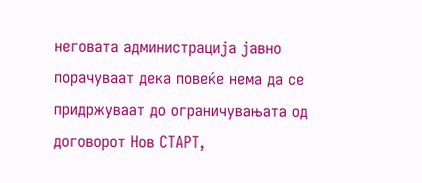неговата администрација јавно порачуваат дека повеќе нема да се придржуваат до ограничувањата од договорот Нов СТАРТ,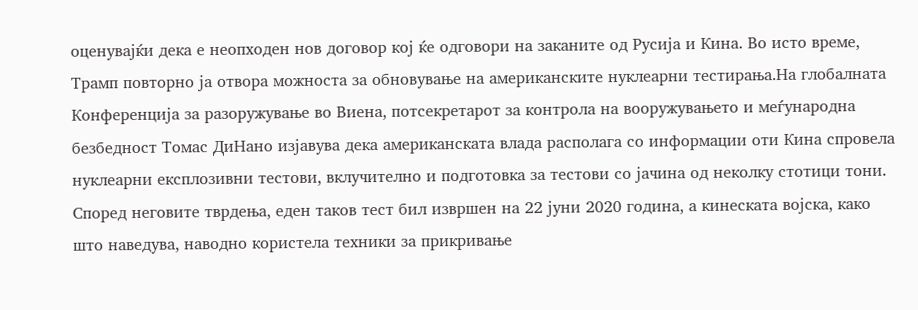оценувајќи дека е неопходен нов договор кој ќе одговори на заканите од Русија и Кина. Во исто време, Трамп повторно ја отвора можноста за обновување на американските нуклеарни тестирања.На глобалната Конференција за разоружување во Виена, потсекретарот за контрола на вооружувањето и меѓународна безбедност Томас ДиНано изјавува дека американската влада располага со информации оти Кина спровела нуклеарни експлозивни тестови, вклучително и подготовка за тестови со јачина од неколку стотици тони. Според неговите тврдења, еден таков тест бил извршен на 22 јуни 2020 година, а кинеската војска, како што наведува, наводно користела техники за прикривање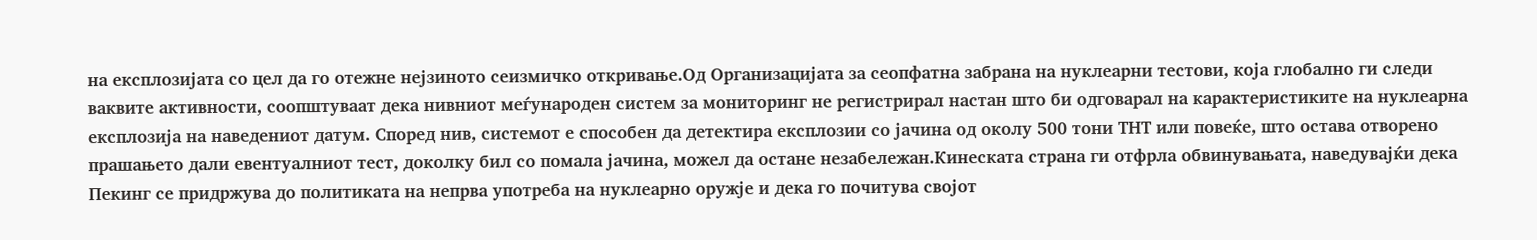на експлозијата со цел да го отежне нејзиното сеизмичко откривање.Од Организацијата за сеопфатна забрана на нуклеарни тестови, која глобално ги следи ваквите активности, соопштуваат дека нивниот меѓународен систем за мониторинг не регистрирал настан што би одговарал на карактеристиките на нуклеарна експлозија на наведениот датум. Според нив, системот е способен да детектира експлозии со јачина од околу 500 тони ТНТ или повеќе, што остава отворено прашањето дали евентуалниот тест, доколку бил со помала јачина, можел да остане незабележан.Кинеската страна ги отфрла обвинувањата, наведувајќи дека Пекинг се придржува до политиката на непрва употреба на нуклеарно оружје и дека го почитува својот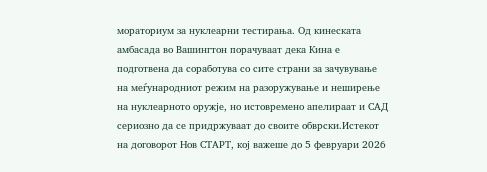мораториум за нуклеарни тестирања. Од кинеската амбасада во Вашингтон порачуваат дека Кина е подготвена да соработува со сите страни за зачувување на меѓународниот режим на разоружување и неширење на нуклеарното оружје, но истовремено апелираат и САД сериозно да се придржуваат до своите обврски.Истекот на договорот Нов СТАРТ, кој важеше до 5 февруари 2026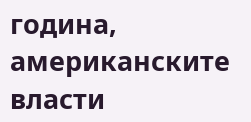година, американските власти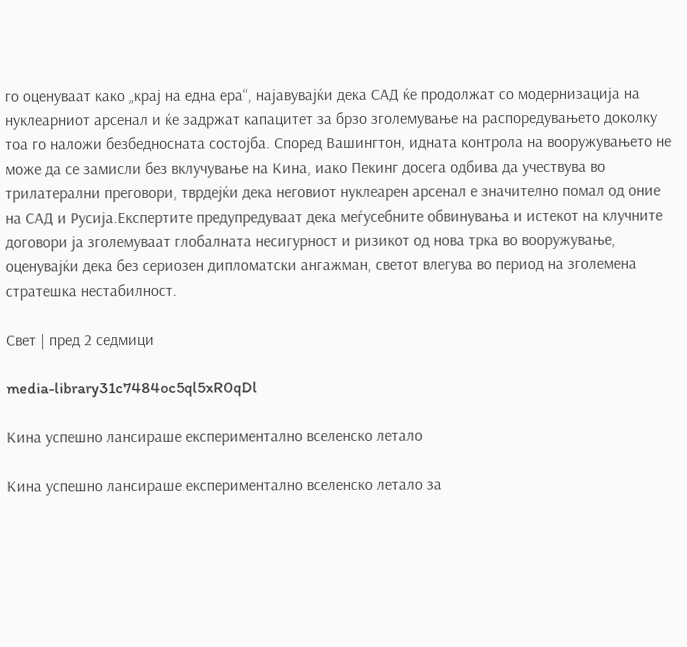го оценуваат како „крај на една ера“, најавувајќи дека САД ќе продолжат со модернизација на нуклеарниот арсенал и ќе задржат капацитет за брзо зголемување на распоредувањето доколку тоа го наложи безбедносната состојба. Според Вашингтон, идната контрола на вооружувањето не може да се замисли без вклучување на Кина, иако Пекинг досега одбива да учествува во трилатерални преговори, тврдејќи дека неговиот нуклеарен арсенал е значително помал од оние на САД и Русија.Експертите предупредуваат дека меѓусебните обвинувања и истекот на клучните договори ја зголемуваат глобалната несигурност и ризикот од нова трка во вооружување, оценувајќи дека без сериозен дипломатски ангажман, светот влегува во период на зголемена стратешка нестабилност.

Свет | пред 2 седмици

media-library31c7484oc5ql5xR0qDl

Кина успешно лансираше експериментално вселенско летало

Кина успешно лансираше експериментално вселенско летало за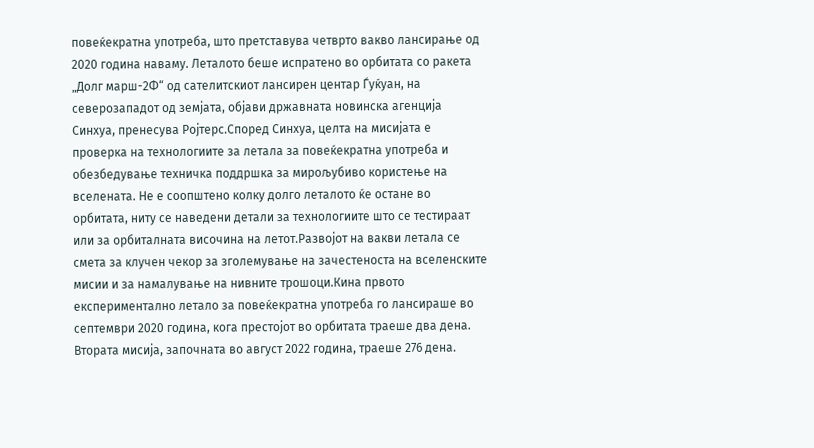повеќекратна употреба, што претставува четврто вакво лансирање од 2020 година наваму. Леталото беше испратено во орбитата со ракета „Долг марш-2Ф“ од сателитскиот лансирен центар Ѓуќуан, на северозападот од земјата, објави државната новинска агенција Синхуа, пренесува Ројтерс.Според Синхуа, целта на мисијата е проверка на технологиите за летала за повеќекратна употреба и обезбедување техничка поддршка за мирољубиво користење на вселената. Не е соопштено колку долго леталото ќе остане во орбитата, ниту се наведени детали за технологиите што се тестираат или за орбиталната височина на летот.Развојот на вакви летала се смета за клучен чекор за зголемување на зачестеноста на вселенските мисии и за намалување на нивните трошоци.Кина првото експериментално летало за повеќекратна употреба го лансираше во септември 2020 година, кога престојот во орбитата траеше два дена. Втората мисија, започната во август 2022 година, траеше 276 дена.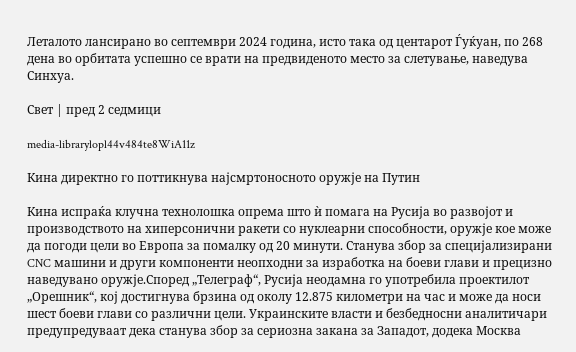Леталото лансирано во септември 2024 година, исто така од центарот Ѓуќуан, по 268 дена во орбитата успешно се врати на предвиденото место за слетување, наведува Синхуа.

Свет | пред 2 седмици

media-librarylopl44v484te8WiA11z

Кина директно го поттикнува најсмртоносното оружје на Путин

Кина испраќа клучна технолошка опрема што ѝ помага на Русија во развојот и производството на хиперсонични ракети со нуклеарни способности, оружје кое може да погоди цели во Европа за помалку од 20 минути. Станува збор за специјализирани CNC машини и други компоненти неопходни за изработка на боеви глави и прецизно наведувано оружје.Според „Телеграф“, Русија неодамна го употребила проектилот „Орешник“, кој достигнува брзина од околу 12.875 километри на час и може да носи шест боеви глави со различни цели. Украинските власти и безбедносни аналитичари предупредуваат дека станува збор за сериозна закана за Западот, додека Москва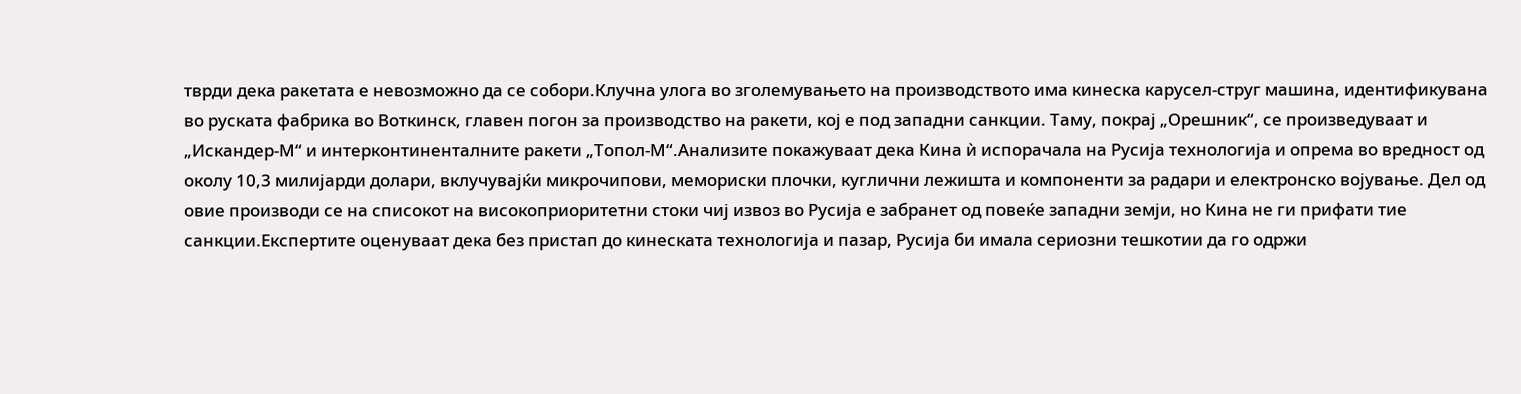тврди дека ракетата е невозможно да се собори.Клучна улога во зголемувањето на производството има кинеска карусел-струг машина, идентификувана во руската фабрика во Воткинск, главен погон за производство на ракети, кој е под западни санкции. Таму, покрај „Орешник“, се произведуваат и „Искандер-М“ и интерконтиненталните ракети „Топол-М“.Анализите покажуваат дека Кина ѝ испорачала на Русија технологија и опрема во вредност од околу 10,3 милијарди долари, вклучувајќи микрочипови, мемориски плочки, куглични лежишта и компоненти за радари и електронско војување. Дел од овие производи се на списокот на високоприоритетни стоки чиј извоз во Русија е забранет од повеќе западни земји, но Кина не ги прифати тие санкции.Експертите оценуваат дека без пристап до кинеската технологија и пазар, Русија би имала сериозни тешкотии да го одржи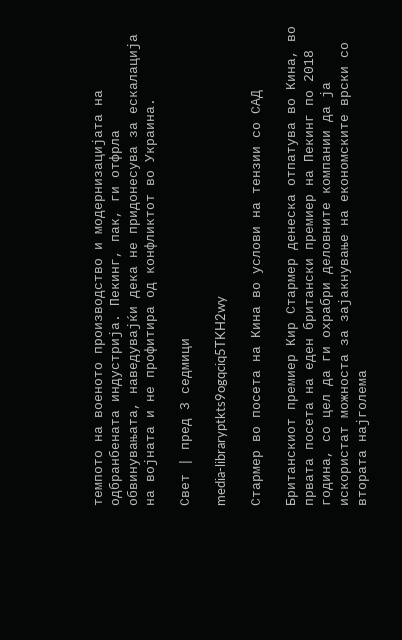темпото на военото производство и модернизацијата на одбранбената индустрија. Пекинг, пак, ги отфрла обвинувањата, наведувајќи дека не придонесува за ескалација на војната и не профитира од конфликтот во Украина.

Свет | пред 3 седмици

media-libraryptkts9ogqciq5TKH2wy

Стармер во посета на Кина во услови на тензии со САД

Британскиот премиер Кир Стармер денеска отпатува во Кина, во првата посета на еден британски премиер на Пекинг по 2018 година, со цел да ги охрабри деловните компании да ја искористат можноста за зајакнување на економските врски со втората најголема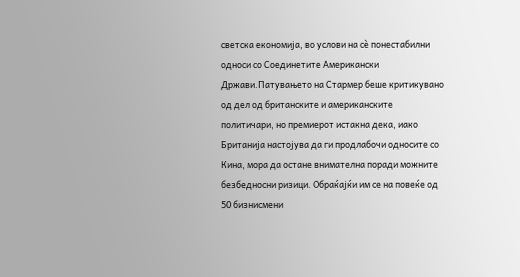светска економија, во услови на сè понестабилни односи со Соединетите Американски Држави.Патувањето на Стармер беше критикувано од дел од британските и американските политичари, но премиерот истакна дека, иако Британија настојува да ги продлабочи односите со Кина, мора да остане внимателна поради можните безбедносни ризици. Обраќајќи им се на повеќе од 50 бизнисмени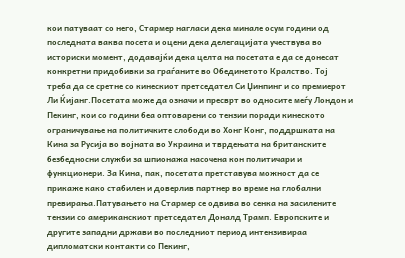кои патуваат со него, Стармер нагласи дека минале осум години од последната ваква посета и оцени дека делегацијата учествува во историски момент, додавајќи дека целта на посетата е да се донесат конкретни придобивки за граѓаните во Обединетото Кралство. Тој треба да се сретне со кинескиот претседател Си Џинпинг и со премиерот Ли Ќијанг.Посетата може да означи и пресврт во односите меѓу Лондон и Пекинг, кои со години беа оптоварени со тензии поради кинеското ограничување на политичките слободи во Хонг Конг, поддршката на Кина за Русија во војната во Украина и тврдењата на британските безбедносни служби за шпионажа насочена кон политичари и функционери. За Кина, пак, посетата претставува можност да се прикаже како стабилен и доверлив партнер во време на глобални превирања.Патувањето на Стармер се одвива во сенка на засилените тензии со американскиот претседател Доналд Трамп. Европските и другите западни држави во последниот период интензивираа дипломатски контакти со Пекинг,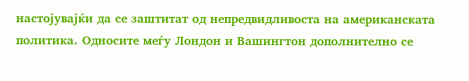настојувајќи да се заштитат од непредвидливоста на американската политика. Односите меѓу Лондон и Вашингтон дополнително се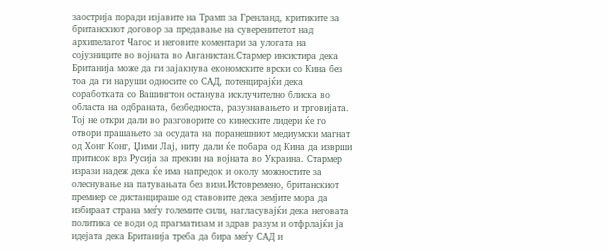заострија поради изјавите на Трамп за Гренланд, критиките за британскиот договор за предавање на суверенитетот над архипелагот Чагос и неговите коментари за улогата на сојузниците во војната во Авганистан.Стармер инсистира дека Британија може да ги зајакнува економските врски со Кина без тоа да ги наруши односите со САД, потенцирајќи дека соработката со Вашингтон останува исклучително блиска во областа на одбраната, безбедноста, разузнавањето и трговијата. Тој не откри дали во разговорите со кинеските лидери ќе го отвори прашањето за осудата на поранешниот медиумски магнат од Хонг Конг, Џими Лај, ниту дали ќе побара од Кина да изврши притисок врз Русија за прекин на војната во Украина. Стармер изрази надеж дека ќе има напредок и околу можностите за олеснување на патувањата без визи.Истовремено, британскиот премиер се дистанцираше од ставовите дека земјите мора да избираат страна меѓу големите сили, нагласувајќи дека неговата политика се води од прагматизам и здрав разум и отфрлајќи ја идејата дека Британија треба да бира меѓу САД и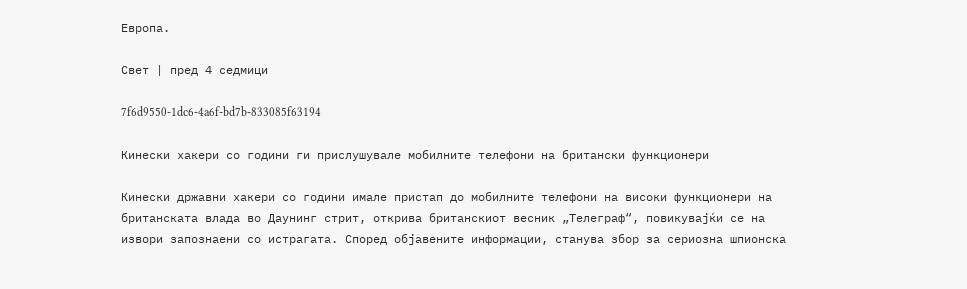Европа.

Свет | пред 4 седмици

7f6d9550-1dc6-4a6f-bd7b-833085f63194

Кинески хакери со години ги прислушувале мобилните телефони на британски функционери

Кинески државни хакери со години имале пристап до мобилните телефони на високи функционери на британската влада во Даунинг стрит, открива британскиот весник „Телеграф“, повикувајќи се на извори запознаени со истрагата. Според објавените информации, станува збор за сериозна шпионска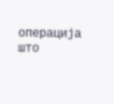операција што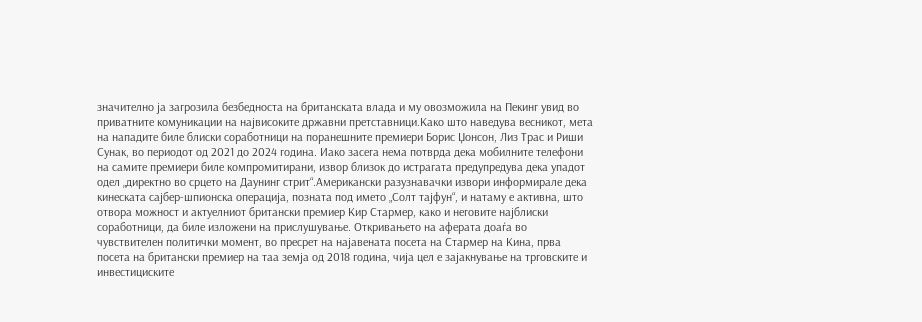значително ја загрозила безбедноста на британската влада и му овозможила на Пекинг увид во приватните комуникации на највисоките државни претставници.Како што наведува весникот, мета на нападите биле блиски соработници на поранешните премиери Борис Џонсон, Лиз Трас и Риши Сунак, во периодот од 2021 до 2024 година. Иако засега нема потврда дека мобилните телефони на самите премиери биле компромитирани, извор близок до истрагата предупредува дека упадот одел „директно во срцето на Даунинг стрит“.Американски разузнавачки извори информирале дека кинеската сајбер-шпионска операција, позната под името „Солт тајфун“, и натаму е активна, што отвора можност и актуелниот британски премиер Кир Стармер, како и неговите најблиски соработници, да биле изложени на прислушување. Откривањето на аферата доаѓа во чувствителен политички момент, во пресрет на најавената посета на Стармер на Кина, прва посета на британски премиер на таа земја од 2018 година, чија цел е зајакнување на трговските и инвестициските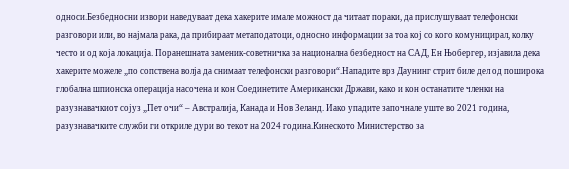односи.Безбедносни извори наведуваат дека хакерите имале можност да читаат пораки, да прислушуваат телефонски разговори или, во најмала рака, да прибираат метаподатоци, односно информации за тоа кој со кого комуницирал, колку често и од која локација. Поранешната заменик-советничка за национална безбедност на САД, Ен Њобергер, изјавила дека хакерите можеле „по сопствена волја да снимаат телефонски разговори“.Нападите врз Даунинг стрит биле дел од поширока глобална шпионска операција насочена и кон Соединетите Американски Држави, како и кон останатите членки на разузнавачкиот сојуз „Пет очи“ – Австралија, Канада и Нов Зеланд. Иако упадите започнале уште во 2021 година, разузнавачките служби ги откриле дури во текот на 2024 година.Кинеското Министерство за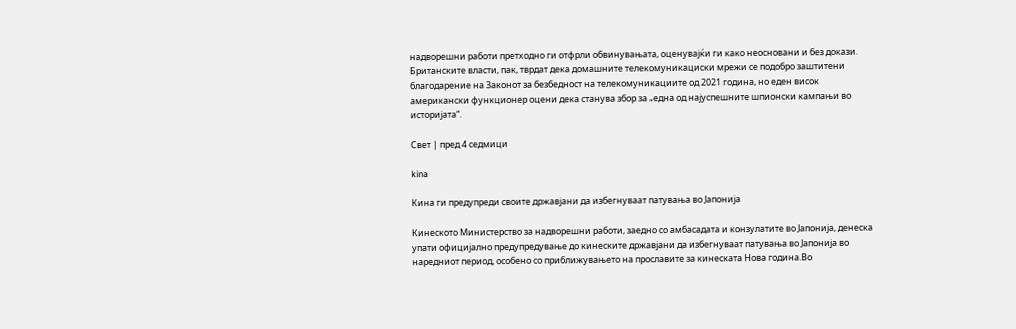надворешни работи претходно ги отфрли обвинувањата, оценувајќи ги како неосновани и без докази. Британските власти, пак, тврдат дека домашните телекомуникациски мрежи се подобро заштитени благодарение на Законот за безбедност на телекомуникациите од 2021 година, но еден висок американски функционер оцени дека станува збор за „една од најуспешните шпионски кампањи во историјата“.

Свет | пред 4 седмици

kina

Кина ги предупреди своите државјани да избегнуваат патувања во Јапонија

Кинеското Министерство за надворешни работи, заедно со амбасадата и конзулатите во Јапонија, денеска упати официјално предупредување до кинеските државјани да избегнуваат патувања во Јапонија во наредниот период, особено со приближувањето на прославите за кинеската Нова година.Во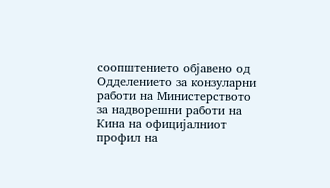соопштението објавено од Одделението за конзуларни работи на Министерството за надворешни работи на Кина на официјалниот профил на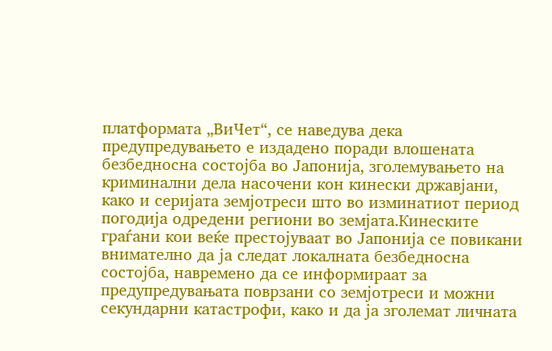платформата „ВиЧет“, се наведува дека предупредувањето е издадено поради влошената безбедносна состојба во Јапонија, зголемувањето на криминални дела насочени кон кинески државјани, како и серијата земјотреси што во изминатиот период погодија одредени региони во земјата.Кинеските граѓани кои веќе престојуваат во Јапонија се повикани внимателно да ја следат локалната безбедносна состојба, навремено да се информираат за предупредувањата поврзани со земјотреси и можни секундарни катастрофи, како и да ја зголемат личната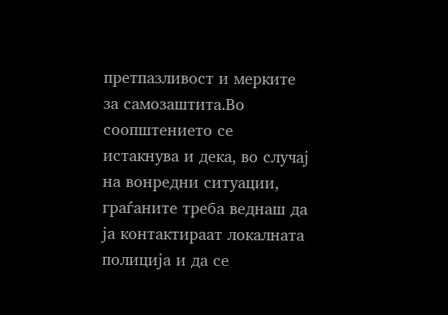претпазливост и мерките за самозаштита.Во соопштението се истакнува и дека, во случај на вонредни ситуации, граѓаните треба веднаш да ја контактираат локалната полиција и да се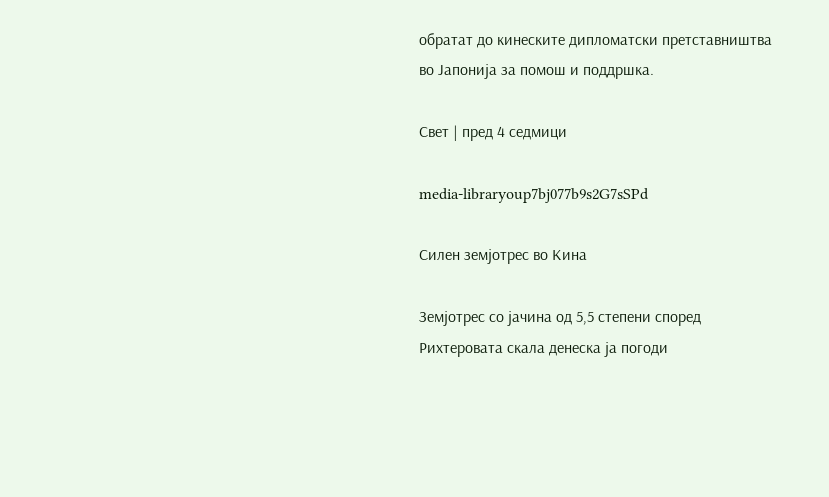обратат до кинеските дипломатски претставништва во Јапонија за помош и поддршка.

Свет | пред 4 седмици

media-libraryoup7bj077b9s2G7sSPd

Силен земјотрес во Кина

Земјотрес со јачина од 5,5 степени според Рихтеровата скала денеска ја погоди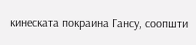кинеската покраина Гансу, соопшти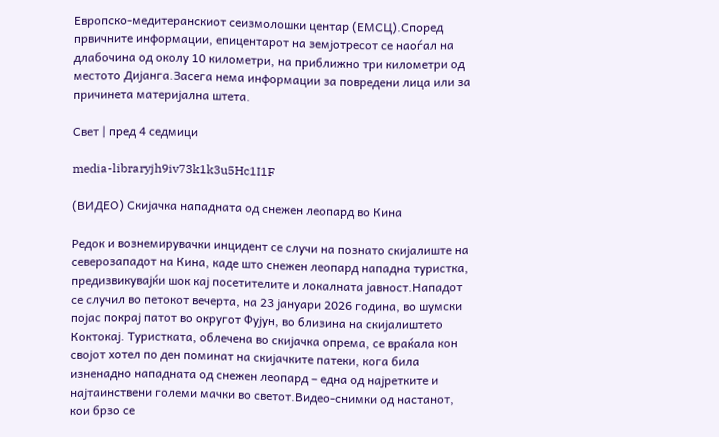Европско-медитеранскиот сеизмолошки центар (ЕМСЦ).Според првичните информации, епицентарот на земјотресот се наоѓал на длабочина од околу 10 километри, на приближно три километри од местото Дијанга.Засега нема информации за повредени лица или за причинета материјална штета.

Свет | пред 4 седмици

media-libraryjh9iv73k1k3u5Hc1I1F

(ВИДЕО) Скијачка нападната од снежен леопард во Кина

Редок и вознемирувачки инцидент се случи на познато скијалиште на северозападот на Кина, каде што снежен леопард нападна туристка, предизвикувајќи шок кај посетителите и локалната јавност.Нападот се случил во петокот вечерта, на 23 јануари 2026 година, во шумски појас покрај патот во округот Фујун, во близина на скијалиштето Коктокај. Туристката, облечена во скијачка опрема, се враќала кон својот хотел по ден поминат на скијачките патеки, кога била изненадно нападната од снежен леопард – една од најретките и најтаинствени големи мачки во светот.Видео-снимки од настанот, кои брзо се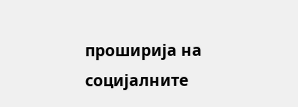проширија на социјалните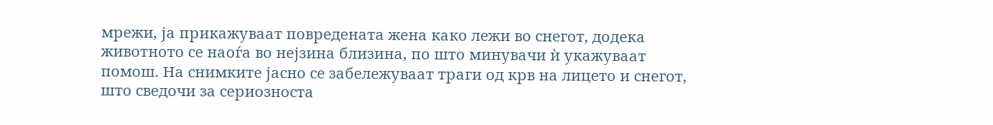мрежи, ја прикажуваат повредената жена како лежи во снегот, додека животното се наоѓа во нејзина близина, по што минувачи ѝ укажуваат помош. На снимките јасно се забележуваат траги од крв на лицето и снегот, што сведочи за сериозноста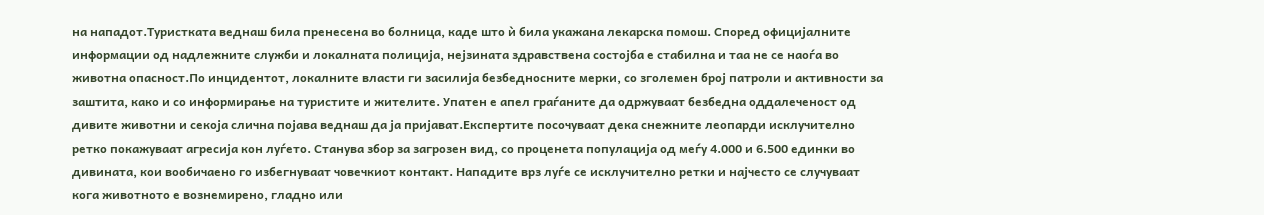на нападот.Туристката веднаш била пренесена во болница, каде што ѝ била укажана лекарска помош. Според официјалните информации од надлежните служби и локалната полиција, нејзината здравствена состојба е стабилна и таа не се наоѓа во животна опасност.По инцидентот, локалните власти ги засилија безбедносните мерки, со зголемен број патроли и активности за заштита, како и со информирање на туристите и жителите. Упатен е апел граѓаните да одржуваат безбедна оддалеченост од дивите животни и секоја слична појава веднаш да ја пријават.Експертите посочуваат дека снежните леопарди исклучително ретко покажуваат агресија кон луѓето. Станува збор за загрозен вид, со проценета популација од меѓу 4.000 и 6.500 единки во дивината, кои вообичаено го избегнуваат човечкиот контакт. Нападите врз луѓе се исклучително ретки и најчесто се случуваат кога животното е вознемирено, гладно или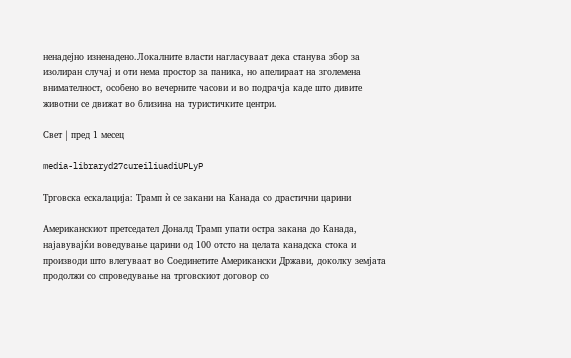ненадејно изненадено.Локалните власти нагласуваат дека станува збор за изолиран случај и оти нема простор за паника, но апелираат на зголемена внимателност, особено во вечерните часови и во подрачја каде што дивите животни се движат во близина на туристичките центри.

Свет | пред 1 месец

media-libraryd27cureiliuadiUPLyP

Трговска ескалација: Трамп ѝ се закани на Канада со драстични царини

Американскиот претседател Доналд Трамп упати остра закана до Канада, најавувајќи воведување царини од 100 отсто на целата канадска стока и производи што влегуваат во Соединетите Американски Држави, доколку земјата продолжи со спроведување на трговскиот договор со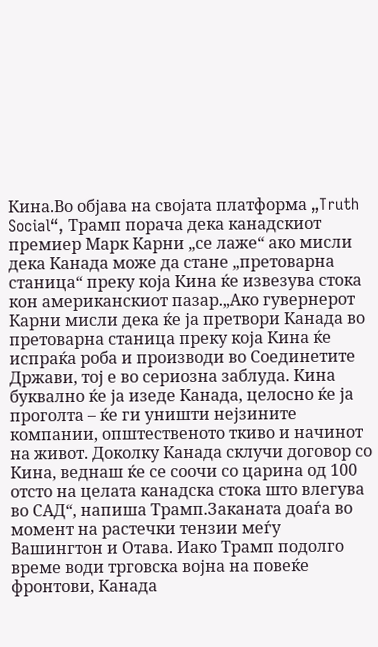Кина.Во објава на својата платформа „Truth Social“, Трамп порача дека канадскиот премиер Марк Карни „се лаже“ ако мисли дека Канада може да стане „претоварна станица“ преку која Кина ќе извезува стока кон американскиот пазар.„Ако гувернерот Карни мисли дека ќе ја претвори Канада во претоварна станица преку која Кина ќе испраќа роба и производи во Соединетите Држави, тој е во сериозна заблуда. Кина буквално ќе ја изеде Канада, целосно ќе ја проголта – ќе ги уништи нејзините компании, општественото ткиво и начинот на живот. Доколку Канада склучи договор со Кина, веднаш ќе се соочи со царина од 100 отсто на целата канадска стока што влегува во САД“, напиша Трамп.Заканата доаѓа во момент на растечки тензии меѓу Вашингтон и Отава. Иако Трамп подолго време води трговска војна на повеќе фронтови, Канада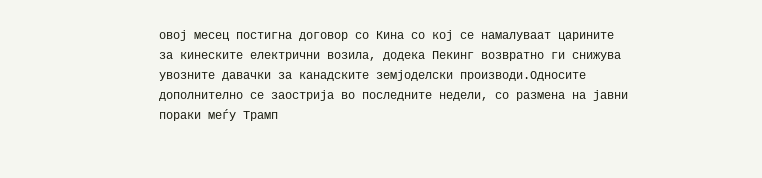овој месец постигна договор со Кина со кој се намалуваат царините за кинеските електрични возила, додека Пекинг возвратно ги снижува увозните давачки за канадските земјоделски производи.Односите дополнително се заострија во последните недели, со размена на јавни пораки меѓу Трамп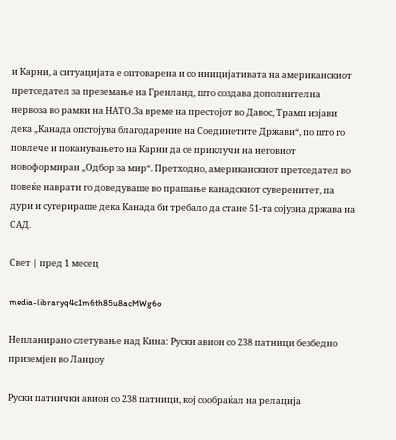и Карни, а ситуацијата е оптоварена и со иницијативата на американскиот претседател за преземање на Гренланд, што создава дополнителна нервоза во рамки на НАТО.За време на престојот во Давос, Трамп изјави дека „Канада опстојува благодарение на Соединетите Држави“, по што го повлече и поканувањето на Карни да се приклучи на неговиот новоформиран „Одбор за мир“. Претходно, американскиот претседател во повеќе наврати го доведуваше во прашање канадскиот суверенитет, па дури и сугерираше дека Канада би требало да стане 51-та сојузна држава на САД.

Свет | пред 1 месец

media-libraryq4c1m6th85u8acMWg6o

Непланирано слетување над Кина: Руски авион со 238 патници безбедно приземјен во Ланџоу

Руски патнички авион со 238 патници, кој сообраќал на релација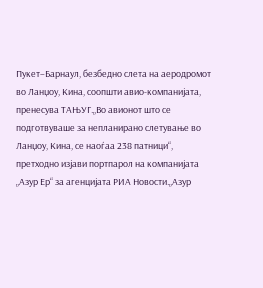Пукет–Барнаул, безбедно слета на аеродромот во Ланџоу, Кина, соопшти авио-компанијата, пренесува ТАЊУГ.„Во авионот што се подготвуваше за непланирано слетување во Ланџоу, Кина, се наоѓаа 238 патници“, претходно изјави портпарол на компанијата „Азур Ер“ за агенцијата РИА Новости.„Азур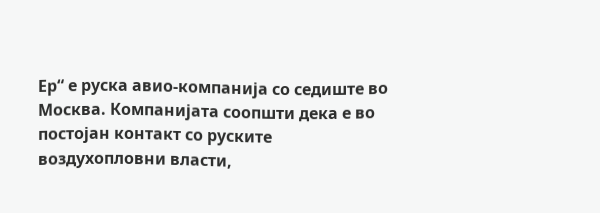Ер“ е руска авио-компанија со седиште во Москва. Компанијата соопшти дека е во постојан контакт со руските воздухопловни власти,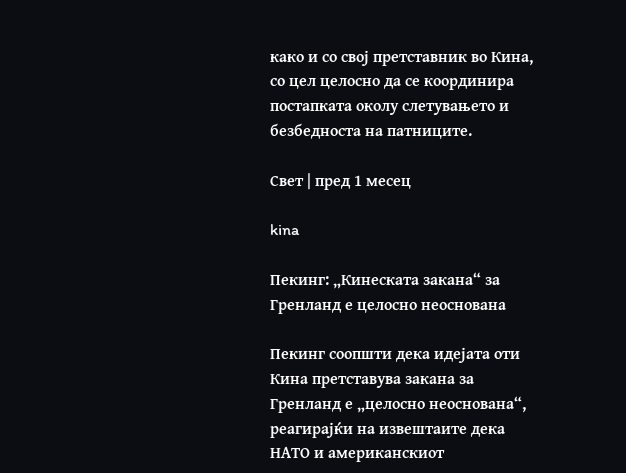како и со свој претставник во Кина, со цел целосно да се координира постапката околу слетувањето и безбедноста на патниците.

Свет | пред 1 месец

kina

Пекинг: „Кинеската закана“ за Гренланд е целосно неоснована

Пекинг соопшти дека идејата оти Кина претставува закана за Гренланд е „целосно неоснована“, реагирајќи на извештаите дека НАТО и американскиот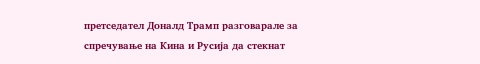претседател Доналд Трамп разговарале за спречување на Кина и Русија да стекнат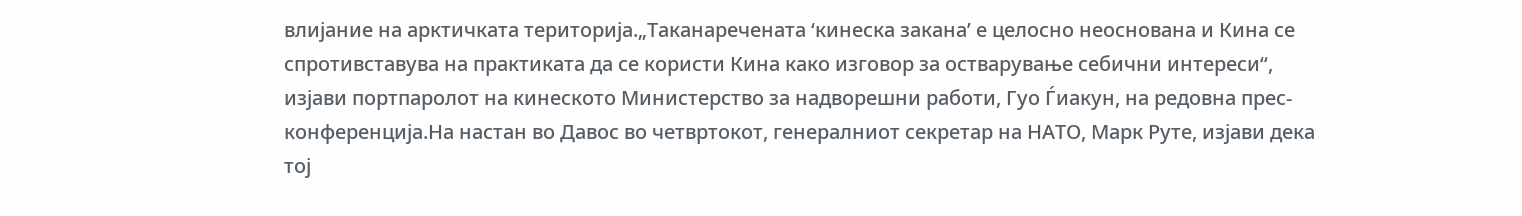влијание на арктичката територија.„Таканаречената ‘кинеска закана’ е целосно неоснована и Кина се спротивставува на практиката да се користи Кина како изговор за остварување себични интереси“, изјави портпаролот на кинеското Министерство за надворешни работи, Гуо Ѓиакун, на редовна прес-конференција.На настан во Давос во четвртокот, генералниот секретар на НАТО, Марк Руте, изјави дека тој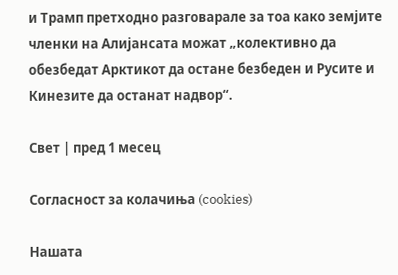и Трамп претходно разговарале за тоа како земјите членки на Алијансата можат „колективно да обезбедат Арктикот да остане безбеден и Русите и Кинезите да останат надвор“.

Свет | пред 1 месец

Согласност за колачиња (cookies)

Нашата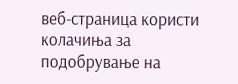веб-страница користи колачиња за подобрување на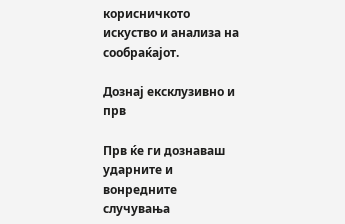корисничкото искуство и анализа на сообраќајот.

Дознај ексклузивно и прв

Прв ќе ги дознаваш ударните и вонредните случувања